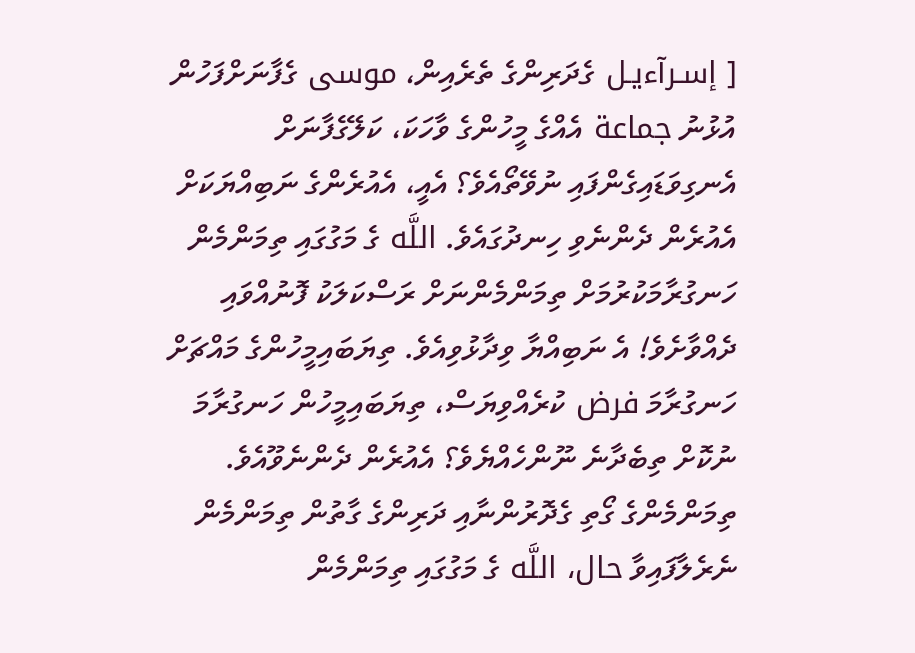[ إسـرآءيـل ގެދަރިންގެ ތެރެއިން، موسى ގެފާނަށްފަހުން އުޅުނު جماعة އެއްގެ މީހުންގެ ވާހަކަ، ކަލޭގެފާނަށް އެނގިވަޑައިގެންފައި ނުވޭތޯއެވެ؟ އެއީ، އެއުރެންގެ ނަބިއްޔަކަށް އެއުރެން ދެންނެވި ހިނދުގައެވެ. اللَّه ގެ މަގުގައި ތިމަންމެން ހަނގުރާމަކުރުމަށް ތިމަންމެންނަށް ރަސްކަލަކު ފޮނުއްވައި ދެއްވާށެވެ! އެ ނަބިއްޔާ ވިދާޅުވިއެވެ. ތިޔަބައިމީހުންގެ މައްޗަށް ހަނގުރާމަ فرض ކުރެއްވިޔަސް، ތިޔަބައިމީހުން ހަނގުރާމަ ނުކޮށް ތިބެދާނެ ނޫންހެއްޔެވެ؟ އެއުރެން ދެންނެވޫއެވެ. ތިމަންމެންގެ ގޯތި ގެދޮރުންނާއި ދަރިންގެ ގާތުން ތިމަންމެން ނެރެލާފައިވާ حال، اللَّه ގެ މަގުގައި ތިމަންމެން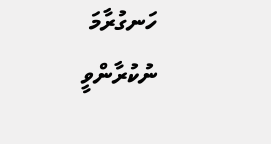ހަނގުރާމަ ނުކުރާންވީ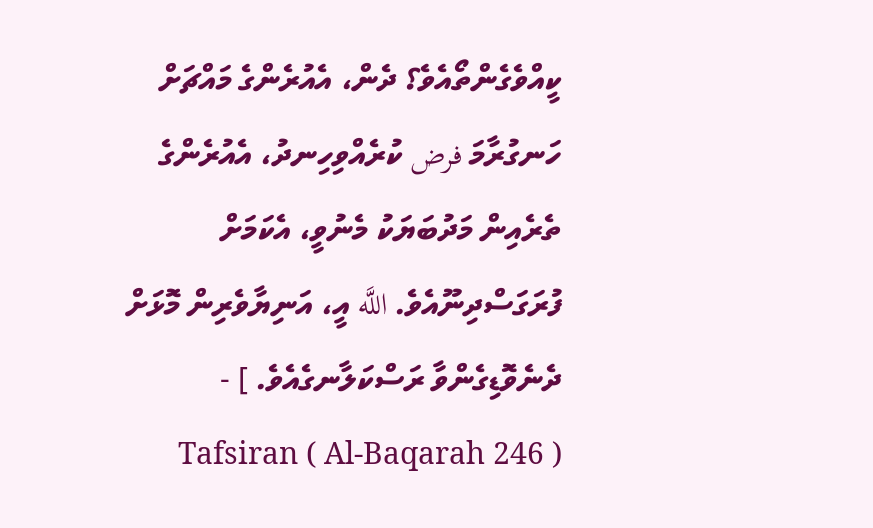ކީއްވެގެންތޯއެވެ؟ ދެން، އެއުރެންގެ މައްޗަށް ހަނގުރާމަ فرض ކުރެއްވިހިނދު، އެއުރެންގެ ތެރެއިން މަދުބަޔަކު މެނުވީ، އެކަމަށް ފުރަގަސްދިނޫއެވެ. اللَّه އީ، އަނިޔާވެރިން މޮޅަށް ދެނެވޮޑިގެންވާ ރަސްކަލާނގެއެވެ. ] - Tafsiran ( Al-Baqarah 246 )